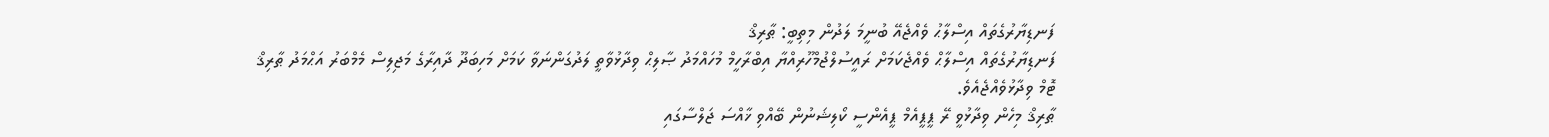ފަނޑިޔާރުގެތައް އިސްލާޙު ވެއްޖެއޭ ބުނީމަ ލަދުން މިތިބީ: ޠާރިޤް
ފަނޑިޔާރުގެތައް އިސްލާޙް ވެއްޖެކަމަށް ރައީސުލްޖުމްހޫރިއްޔާ އިބްރާހީމް މުހައްމަދު ޞާލިޙް ވިދާޅުވާތީ ލަދުގަންނަވާ ކަމަށް މަހިބަދޫ ދާއިރާގެ މަޖިލިސް މެމްބަރު އަޙްމަދު ޠާރިޤް ޓޮމް ވިދާޅުވެއްޖެއެވެ.
ޠާރިޤް މިހެން ވިދާޅުވީ ރޭ ޕީޕީއެމް ޕީއެންސީ ކޯލިޝަނުން ބޭއްވި ޚާއްސަ ޖަލްސާގައި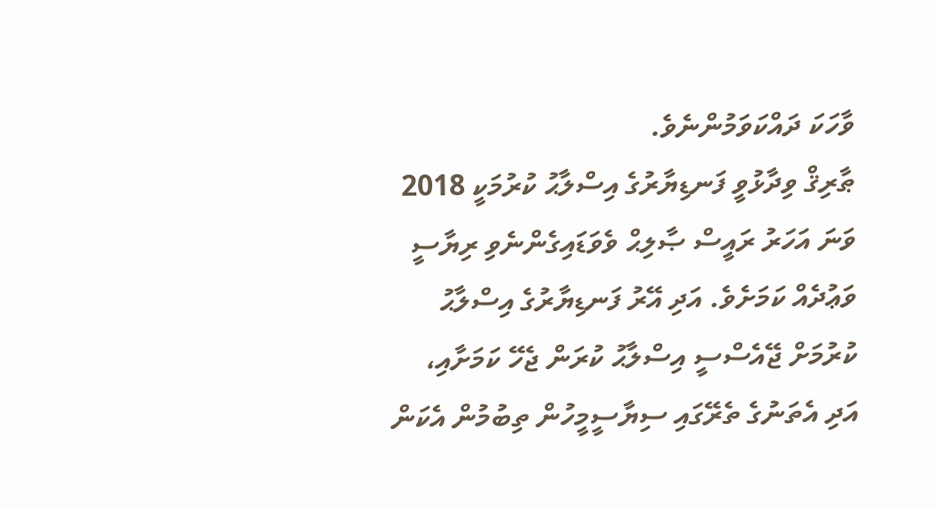ވާހަކަ ދައްކަވަމުންނެވެ.
ޠާރިޤް ވިދާޅުވީ ފަނޑިޔާރުގެ އިސްލާޙު ކުރުމަކީ 2018 ވަނަ އަހަރު ރައީސް ޞާލިޙް ވެވަޑައިގެންނެވި ރިޔާސީ ވަޢުދެއް ކަމަށެވެ. އަދި އޭރު ފަނޑިޔާރުގެ އިސްލާޙު ކުރުމަށް ޖޭއެސްސީ އިސްލާޙު ކުރަން ޖެހޭ ކަމަށާއި، އަދި އެތަނުގެ ތެރޭގައި ސިޔާސީމީހުން ތިބުމުން އެކަން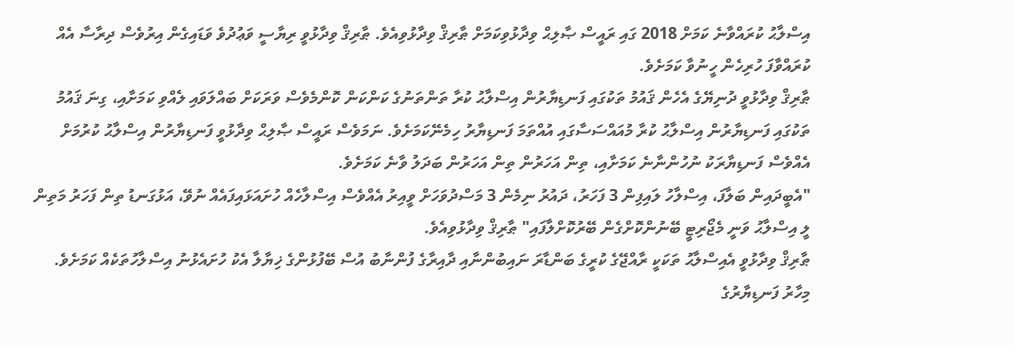އިސްލާޙު ކުރައްވާނެ ކަމަށް 2018 ގައި ރައީސް ޞާލިޙް ވިދާޅުވިކަމަށް ޠާރިޤް ވިދާޅުވިއެވެ. ޠާރިޤް ވިދާޅުވީ ރިޔާސީ ވަޢުދުވެ ވަޑައިގެން އިރުވެސް ދިރާސާ އެއް ކުރައްވާފަ ހުރިހެން ހީނުވާ ކަމަށެވެ.
ޠާރިޤް ވިދާޅުވީ ދުނިޔޭގެ އެހެން ޤައުމު ތަކުގައި ފަނޑިޔާރުން އިސްލާޙު ކުރާ ތަންތަނުގެ ކަންކަން ކޮންމެވެސް ވަރަކަށް ބައްލަވައި ލެއްވި ކަމަށާއި، ގިނަ ޤައުމު ތަކުގައި ފަނޑިޔާރުން އިސްލާޙު ކުރާ މުއައްސަސާގައި އުއްތަމަ ފަނޑިޔާރު ހިމެނޭކަމަށެވެ. ނަމަވެސް ރައީސް ޞާލިޙް ވިދާޅުވީ ފަނޑިޔާރުން އިސްލާޙު ކުރުމަށް އެއްވެސް ފަނޑިޔާރަކު ނުހުންނާނެ ކަމަށާއި، ތިން އަހަރުން ތިން އަހަރުން ބަދަލު ވާނެ ކަމަށެވެ.
"އެބީދައިން ބަލާފަ، އިސްލާހު ލައިފިން 3 ފަހަރު، ދައުރު ނިމެން 3 މަސްދުވަހަށް ވީއިރު އެއްވެސް އިސްލާހެއް ހުށައަޅައިފައެއް ނުވޭ، އަޅުގަނޑު ތިން ފަހަރު މަތިން ލީ އިސްލާޙު ވަނީ މެޖޯރިޓީ ބޭނުންކޮށްގެން ބޭރުކޮށްލާފައި" ޠާރިޤް ވިދާޅުވިއެވެ.
ޠާރިޤް ވިދާޅުވީ އެއިސްލާޙު ތަކަކީ ރާއްޖޭގެ ކުރީގެ ބަންޑާރަ ނައިބުންނާއި ދާއިރާގެ ފުންނާބު އުސް ބޭފުޅުންގެ ޚިޔާލާ އެކު ހުށައެޅުނު އިސްލާހުތަކެއް ކަމަށެވެ. މިހާރު ފަނޑިޔާރުގެ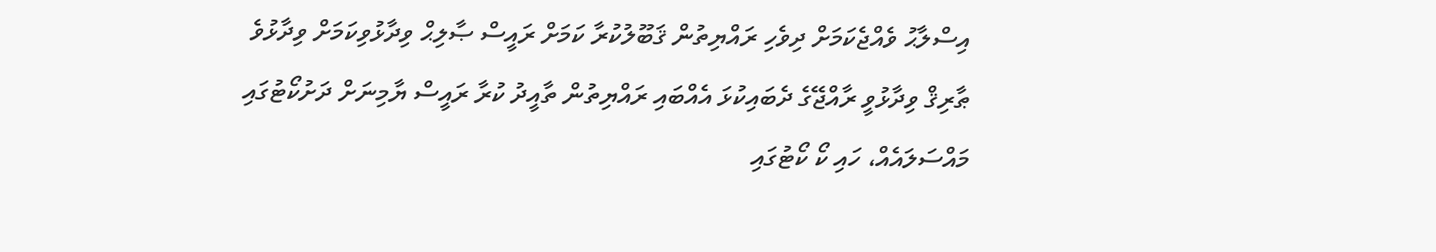އިސްލާޙު ވެއްޖެކަމަށް ދިވެހި ރައްޔިތުން ޤަބޫލުކުރާ ކަމަށް ރައީސް ޞާލިޙް ވިދާޅުވިކަމަށް ވިދާޅުވެ ޠާރިޤް ވިދާޅުވީ ރާއްޖޭގެ ދެބައިކުޅަ އެއްބައި ރައްޔިތުން ތާއީދު ކުރާ ރައީސް ޔާމިނަށް ދަށުކޯޓުގައި މައްސަލައެއް، ހައި ކޯ ކޯޓުގައި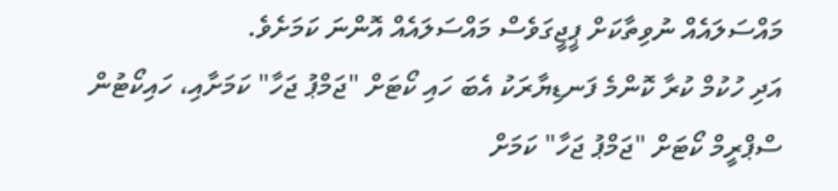މައްސަލައެއް ނުވިތާކަށް ޕީޖީގަވެސް މައްސަލައެއް އޮންނަ ކަމަށެވެ.
އަދި ހުކުމް ކުރާ ކޮންމެ ފަނޑިޔާރަކު އެބަ ހައި ކޯޓަށް "ޖަމްޕު ޖަހާ" ކަމަށާއި، ހައިކޯޓުން ސްޕްރީމް ކޯޓަށް "ޖަމްޕު ޖަހާ" ކަމަށް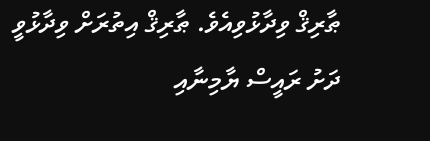ޠާރިޤް ވިދާޅުވިއެވެ. ޠާރިޤް އިތުރަށް ވިދާޅުވީ ދަށު ރައީސް ޔާމިނާއި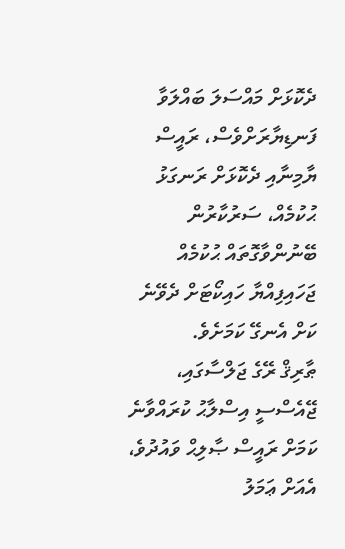ދެކޮޅަށް މައްސަލަ ބައްލަވާ ފަނޑިޔާރަށްވެސް، ރައީސް ޔާމިނާއި ދެކޮޅަށް ރަނގަޅު ޙުކުމެއް، ސަރުކާރުން ބޭނުންވާގޮތައް ޙުކުމެއް ޖަހައިފިއްޔާ ހައިކޯޓަށް ދެވޭނެ ކަށް އެނގޭ ކަމަށެވެ.
ޠާރިޤް ރޭގެ ޖަލްސާގައި، ޖޭއެސްސީ އިސްލާޙު ކުރައްވާނެ ކަމަށް ރައީސް ޞާލިޙް ވައުދުވެ، އެއަށް ޢަމަލު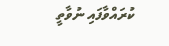ކުރައްވާފައި ނުވާތީ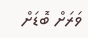ވަރަށް ބޮޑަށް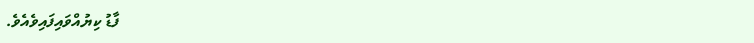ފާޑު ކިޔުއްވައިފައިވެއެވެ.